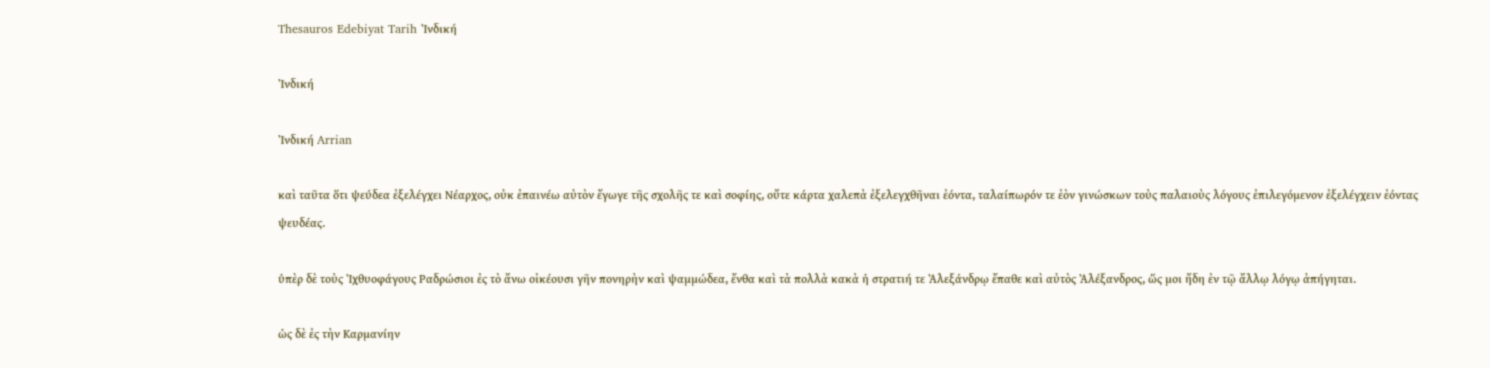Thesauros Edebiyat Tarih Ἰνδική

Ἰνδική

Ἰνδική Arrian

καὶ ταῦτα ὅτι ψεύδεα ἐξελέγχει Νέαρχος, οὐκ ἐπαινέω αὐτὸν ἔγωγε τῆς σχολῆς τε καὶ σοφίης, οὔτε κάρτα χαλεπὰ ἐξελεγχθῆναι ἐόντα, ταλαίπωρόν τε ἐὸν γινώσκων τοὺς παλαιοὺς λόγους ἐπιλεγόμενον ἐξελέγχειν ἐόντας ψευδέας.

ὑπὲρ δὲ τοὺς Ἰχθυοφάγους Ραδρώσιοι ἐς τὸ ἄνω οἰκέουσι γῆν πονηρὴν καὶ ψαμμώδεα, ἔνθα καὶ τὰ πολλὰ κακὰ ἡ στρατιή τε Ἀλεξάνδρῳ ἔπαθε καὶ αὐτὸς Ἀλέξανδρος, ὥς μοι ἤδη ἐν τῷ ἄλλῳ λόγῳ ἀπήγηται.

ὡς δὲ ἐς τὴν Καρμανίην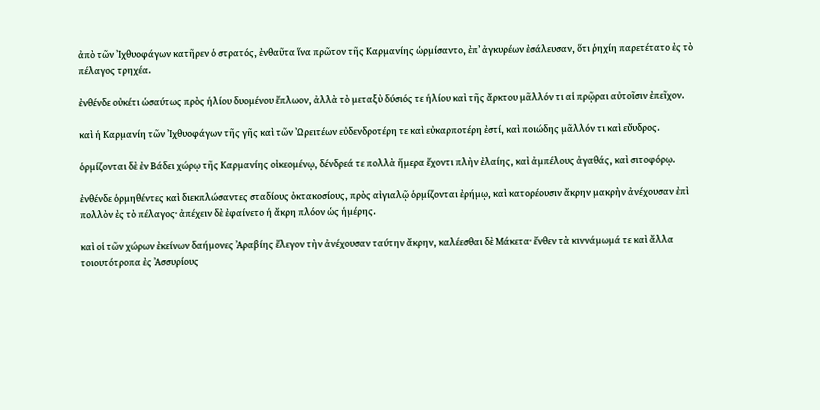ἀπὸ τῶν Ἰχθυοφάγων κατῆρεν ὁ στρατός, ἐνθαῦτα ἵνα πρῶτον τῆς Καρμανίης ὡρμίσαντο, ἐπʼ ἀγκυρέων ἐσάλευσαν, ὅτι ῥηχίη παρετέτατο ἐς τὸ πέλαγος τρηχέα.

ἐνθένδε οὐκέτι ὡσαύτως πρὸς ἡλίου δυομένου ἔπλωον, ἀλλὰ τὸ μεταξὺ δύσιός τε ἡλίου καὶ τῆς ἄρκτου μᾶλλόν τι αἱ πρῷραι αὐτοῖσιν ἐπεῖχον.

καὶ ἡ Καρμανίη τῶν Ἰχθυοφάγων τῆς γῆς καὶ τῶν Ὠρειτέων εὐδενδροτέρη τε καὶ εὐκαρποτέρη ἐστί, καὶ ποιώδης μᾶλλόν τι καὶ εὔυδρος.

ὁρμίζονται δὲ ἐν Βάδει χώρῳ τῆς Καρμανίης οἰκεομένῳ, δένδρεά τε πολλὰ ἥμερα ἔχοντι πλὴν ἐλαίης, καὶ ἀμπέλους ἀγαθάς, καὶ σιτοφόρῳ.

ἐνθένδε ὁρμηθέντες καὶ διεκπλώσαντες σταδίους ὀκτακοσίους, πρὸς αἰγιαλῷ ὁρμίζονται ἐρήμῳ, καὶ κατορέουσιν ἄκρην μακρὴν ἀνέχουσαν ἐπὶ πολλὸν ἐς τὸ πέλαγος· ἀπέχειν δὲ ἐφαίνετο ἡ ἄκρη πλόον ὡς ἡμέρης.

καὶ οἱ τῶν χώρων ἐκείνων δαήμονες Ἀραβίης ἔλεγον τὴν ἀνέχουσαν ταύτην ἄκρην, καλέεσθαι δὲ Μάκετα· ἔνθεν τὰ κιννάμωμά τε καὶ ἄλλα τοιουτότροπα ἐς Ἀσσυρίους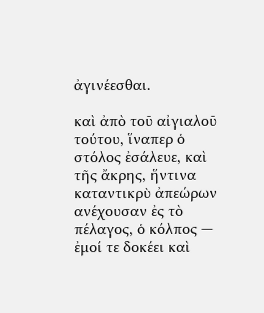ἀγινέεσθαι.

καὶ ἀπὸ τοῦ αἰγιαλοῦ τούτου, ἵναπερ ὁ στόλος ἐσάλευε, καὶ τῆς ἄκρης, ἥντινα καταντικρὺ ἀπεώρων ανέχουσαν ἐς τὸ πέλαγος, ὁ κόλπος — ἐμοί τε δοκέει καὶ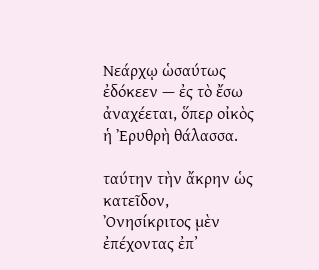Νεάρχῳ ὡσαύτως ἐδόκεεν — ἐς τὸ ἔσω ἀναχέεται, ὅπερ οἰκὸς ἡ Ἐρυθρὴ θάλασσα.

ταύτην τὴν ἄκρην ὡς κατεῖδον, Ὀνησίκριτος μὲν ἐπέχοντας ἐπʼ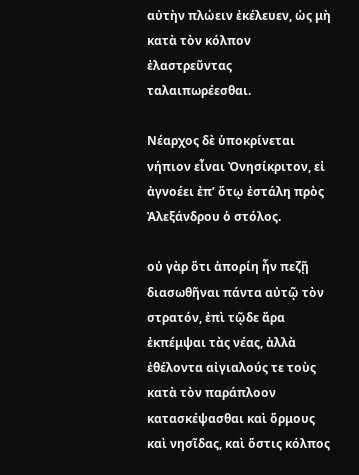αὐτὴν πλώειν ἐκέλευεν, ὡς μὴ κατὰ τὸν κόλπον ἐλαστρεῦντας ταλαιπωρέεσθαι.

Νέαρχος δὲ ὑποκρίνεται νήπιον εἶναι Ὀνησίκριτον, εἰ ἀγνοέει ἐπʼ ὅτῳ ἐστάλη πρὸς Ἀλεξάνδρου ὁ στόλος.

οὐ γὰρ ὅτι ἀπορίη ἦν πεζῇ διασωθῆναι πάντα αὐτῷ τὸν στρατόν, ἐπὶ τῷδε ἄρα ἐκπέμψαι τὰς νέας, ἀλλὰ ἐθέλοντα αἰγιαλούς τε τοὺς κατὰ τὸν παράπλοον κατασκέψασθαι καὶ ὅρμους καὶ νησῖδας, καὶ ὅστις κόλπος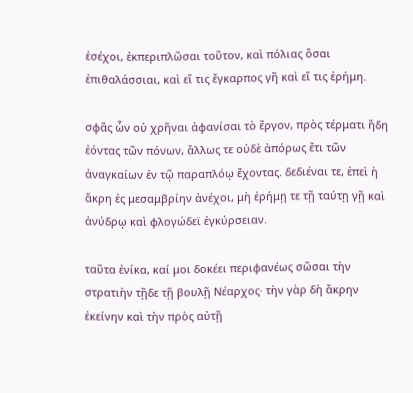ἐσέχοι, ἐκπεριπλῶσαι τοῦτον, καὶ πόλιας ὅσαι ἐπιθαλάσσιαι, καὶ εἴ τις ἔγκαρπος γῆ καὶ εἴ τις ἐρήμη.

σφᾶς ὦν οὐ χρῆναι ἀφανίσαι τὸ ἔργον, πρὸς τέρματι ἤδη ἐόντας τῶν πόνων, ἄλλως τε οὐδὲ ἀπόρως ἔτι τῶν ἀναγκαίων ἐν τῷ παραπλόῳ ἔχοντας. δεδιέναι τε, ἐπεὶ ἡ ἄκρη ἐς μεσαμβρίην ἀνέχοι, μὴ ἐρήμῃ τε τῇ ταύτῃ γῇ καὶ ἀνύδρῳ καὶ φλογώδεϊ ἐγκύρσειαν.

ταῦτα ἐνίκα, καί μοι δοκέει περιφανέως σῶσαι τὴν στρατιὴν τῇδε τῇ βουλῇ Νέαρχος· τὴν γὰρ δὴ ἄκρην ἐκείνην καὶ τὴν πρὸς αὐτῇ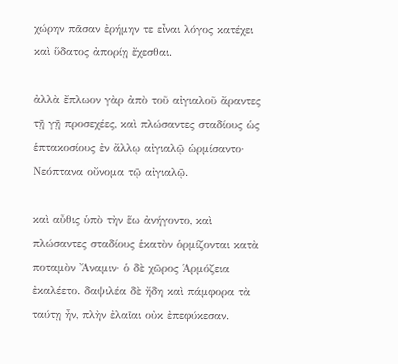χώρην πᾶσαν ἐρήμην τε εἶναι λόγος κατέχει καὶ ὕδατος ἀπορίῃ ἔχεσθαι.

ἀλλὰ ἔπλωον γὰρ ἀπὸ τοῦ αἰγιαλοῦ ἄραντες τῇ γῇ προσεχέες, καὶ πλώσαντες σταδίους ὡς ἑπτακοσίους ἐν ἄλλῳ αἰγιαλῷ ὡρμίσαντο· Νεόπτανα οὔνομα τῷ αἰγιαλῷ.

καὶ αὖθις ὑπὸ τὴν ἕω ἀνήγοντο, καὶ πλώσαντες σταδίους ἑκατὸν ὁρμίζονται κατὰ ποταμὸν Ἄναμιν· ὁ δὲ χῶρος Ἁρμόζεια ἐκαλέετο. δαψιλέα δὲ ἤδη καὶ πάμφορα τὰ ταύτῃ ἦν, πλὴν ἐλαῖαι οὐκ ἐπεφύκεσαν.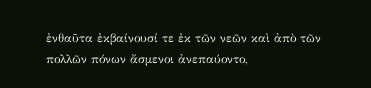ἐνθαῦτα ἐκβαίνουσί τε ἐκ τῶν νεῶν καὶ ἀπὸ τῶν πολλῶν πόνων ἄσμενοι ἀνεπαύοντο,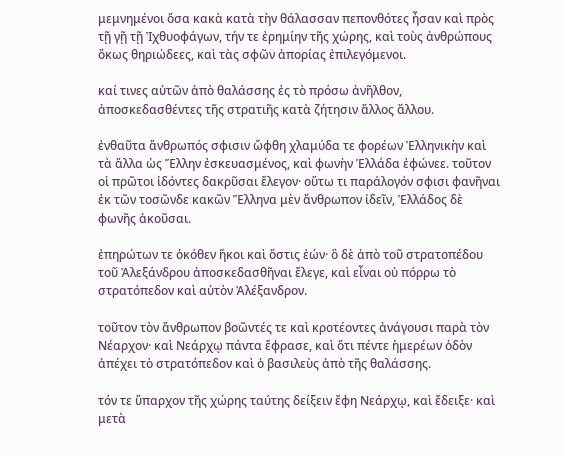μεμνημένοι ὅσα κακὰ κατὰ τὴν θάλασσαν πεπονθότες ἦσαν καὶ πρὸς τῇ γῇ τῇ Ἰχθυοφάγων, τήν τε ἐρημίην τῆς χώρης, καὶ τοὺς ἀνθρώπους ὅκως θηριώδεες, καὶ τὰς σφῶν ἀπορίας ἐπιλεγόμενοι.

καί τινες αὐτῶν ἀπὸ θαλάσσης ἐς τὸ πρόσω ἀνῆλθον, ἀποσκεδασθέντες τῆς στρατιῆς κατὰ ζήτησιν ἄλλος ἄλλου.

ἐνθαῦτα ἄνθρωπός σφισιν ὤφθη χλαμύδα τε φορέων Ἑλληνικὴν καὶ τὰ ἄλλα ὡς Ἕλλην ἐσκευασμένος, καὶ φωνὴν Ἑλλάδα ἐφώνεε. τοῦτον οἱ πρῶτοι ἰδόντες δακρῦσαι ἔλεγον· οὕτω τι παράλογόν σφισι φανῆναι ἐκ τῶν τοσῶνδε κακῶν Ἕλληνα μὲν ἄνθρωπον ἰδεῖν, Ἑλλάδος δὲ φωνῆς ἀκοῦσαι.

ἐπηρώτων τε ὁκόθεν ἥκοι καὶ ὅστις ἐών· ὃ δὲ ἀπὸ τοῦ στρατοπέδου τοῦ Ἀλεξάνδρου ἀποσκεδασθῆναι ἔλεγε, καὶ εἶναι οὐ πόρρω τὸ στρατόπεδον καὶ αὐτὸν Ἀλέξανδρον.

τοῦτον τὸν ἄνθρωπον βοῶντές τε καὶ κροτέοντες ἀνάγουσι παρὰ τὸν Νέαρχον· καὶ Νεάρχῳ πάντα ἔφρασε, καὶ ὅτι πέντε ἡμερέων ὁδὸν ἀπέχει τὸ στρατόπεδον καὶ ὁ βασιλεὺς ἀπὸ τῆς θαλάσσης.

τόν τε ὕπαρχον τῆς χώρης ταύτης δείξειν ἔφη Νεάρχῳ, καὶ ἔδειξε· καὶ μετὰ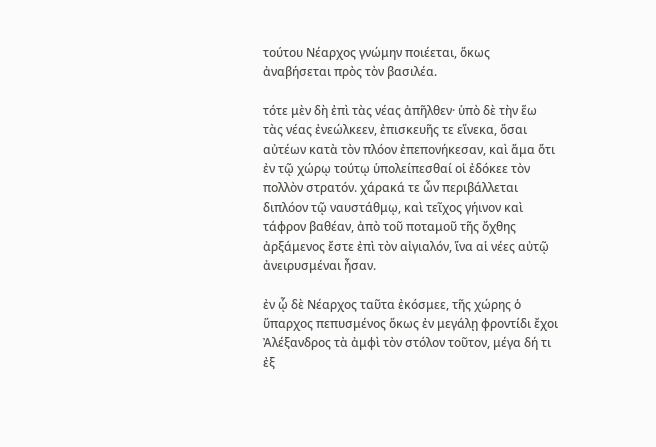τούτου Νέαρχος γνώμην ποιέεται, ὅκως ἀναβήσεται πρὸς τὸν βασιλέα.

τότε μὲν δὴ ἐπὶ τὰς νέας ἀπῆλθεν· ὑπὸ δὲ τὴν ἕω τὰς νέας ἐνεώλκεεν, ἐπισκευῆς τε εἵνεκα, ὅσαι αὐτέων κατὰ τὸν πλόον ἐπεπονήκεσαν, καὶ ἅμα ὅτι ἐν τῷ χώρῳ τούτῳ ὑπολείπεσθαί οἱ ἐδόκεε τὸν πολλὸν στρατόν. χάρακά τε ὦν περιβάλλεται διπλόον τῷ ναυστάθμῳ, καὶ τεῖχος γήινον καὶ τάφρον βαθέαν, ἀπὸ τοῦ ποταμοῦ τῆς ὄχθης ἀρξάμενος ἔστε ἐπὶ τὸν αἰγιαλόν, ἵνα αἱ νέες αὐτῷ ἀνειρυσμέναι ἦσαν.

ἐν ᾧ δὲ Νέαρχος ταῦτα ἐκόσμεε, τῆς χώρης ὁ ὕπαρχος πεπυσμένος ὅκως ἐν μεγάλῃ φροντίδι ἔχοι Ἀλέξανδρος τὰ ἀμφὶ τὸν στόλον τοῦτον, μέγα δή τι ἐξ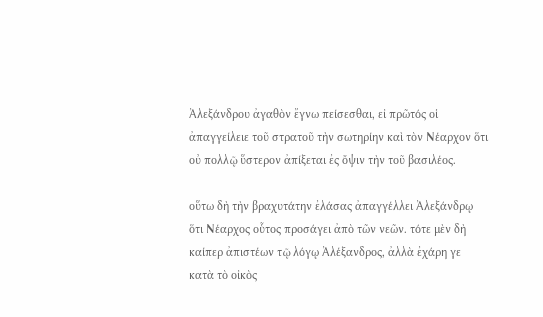Ἀλεξάνδρου ἀγαθὸν ἔγνω πείσεσθαι, εἰ πρῶτός οἱ ἀπαγγείλειε τοῦ στρατοῦ τὴν σωτηρίην καὶ τὸν Νέαρχον ὅτι οὐ πολλῷ ὕστερον ἀπίξεται ἐς ὄψιν τὴν τοῦ βασιλέος.

οὕτω δὴ τὴν βραχυτάτην ἐλάσας ἀπαγγέλλει Ἀλεξάνδρῳ ὅτι Νέαρχος οὗτος προσάγει ἀπὸ τῶν νεῶν. τότε μὲν δὴ καίπερ ἀπιστέων τῷ λόγῳ Ἀλέξανδρος, ἀλλὰ ἐχάρη γε κατὰ τὸ οἰκὸς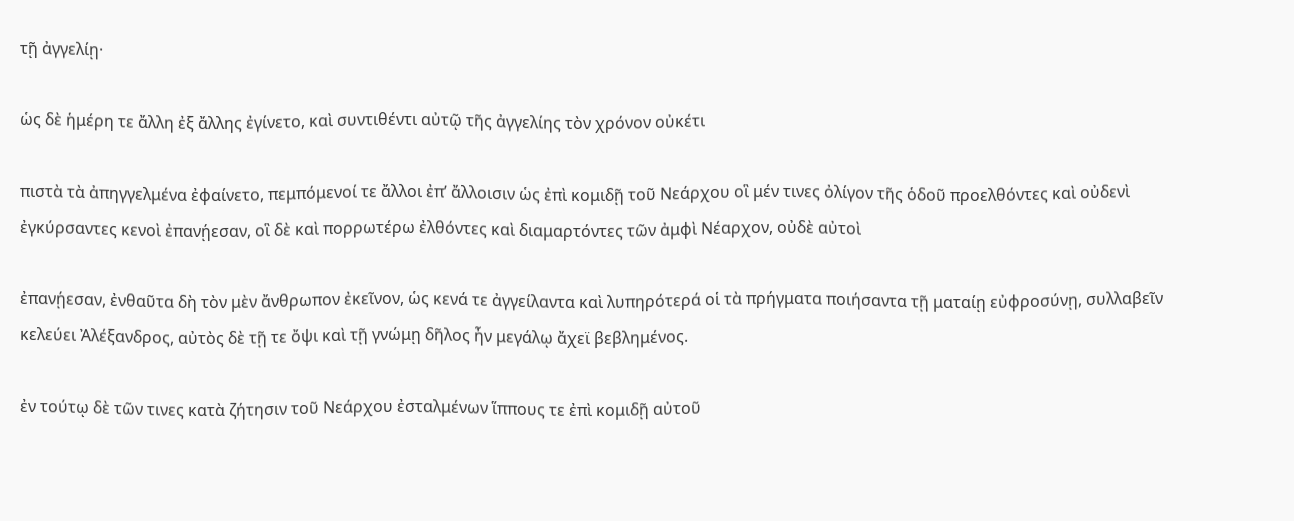τῇ ἀγγελίῃ·

ὡς δὲ ἡμέρη τε ἄλλη ἐξ ἄλλης ἐγίνετο, καὶ συντιθέντι αὐτῷ τῆς ἀγγελίης τὸν χρόνον οὐκέτι

πιστὰ τὰ ἀπηγγελμένα ἐφαίνετο, πεμπόμενοί τε ἄλλοι ἐπʼ ἄλλοισιν ὡς ἐπὶ κομιδῇ τοῦ Νεάρχου οἳ μέν τινες ὀλίγον τῆς ὁδοῦ προελθόντες καὶ οὐδενὶ ἐγκύρσαντες κενοὶ ἐπανῄεσαν, οἳ δὲ καὶ πορρωτέρω ἐλθόντες καὶ διαμαρτόντες τῶν ἀμφὶ Νέαρχον, οὐδὲ αὐτοὶ

ἐπανῄεσαν, ἐνθαῦτα δὴ τὸν μὲν ἄνθρωπον ἐκεῖνον, ὡς κενά τε ἀγγείλαντα καὶ λυπηρότερά οἱ τὰ πρήγματα ποιήσαντα τῇ ματαίῃ εὐφροσύνῃ, συλλαβεῖν κελεύει Ἀλέξανδρος, αὐτὸς δὲ τῇ τε ὄψι καὶ τῇ γνώμῃ δῆλος ἦν μεγάλῳ ἄχεϊ βεβλημένος.

ἐν τούτῳ δὲ τῶν τινες κατὰ ζήτησιν τοῦ Νεάρχου ἐσταλμένων ἵππους τε ἐπὶ κομιδῇ αὐτοῦ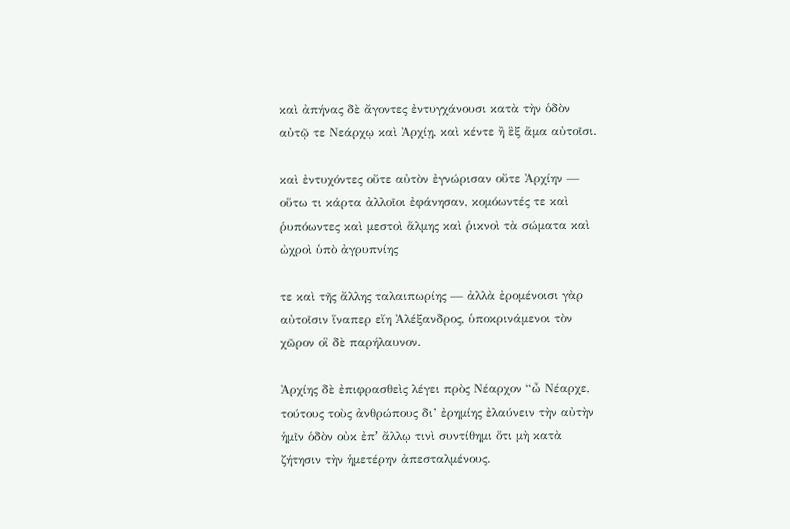καὶ ἀπήνας δὲ ἄγοντες ἐντυγχάνουσι κατὰ τὴν ὁδὸν αὐτῷ τε Νεάρχῳ καὶ Ἀρχίῃ, καὶ κέντε ἢ ἓξ ἅμα αὐτοῖσι.

καὶ ἐντυχόντες οὔτε αὐτὸν ἐγνώρισαν οὔτε Ἀρχίην — οὕτω τι κάρτα ἀλλοῖοι ἐφάνησαν, κομόωντές τε καὶ ῥυπόωντες καὶ μεστοὶ ἅλμης καὶ ῥικνοὶ τὰ σώματα καὶ ὠχροὶ ὑπὸ ἀγρυπνίης

τε καὶ τῆς ἄλλης ταλαιπωρίης — ἀλλὰ ἐρομένοισι γὰρ αὐτοῖσιν ἵναπερ εἴη Ἀλέξανδρος, ὑποκρινάμενοι τὸν χῶρον οἳ δὲ παρήλαυνον.

Ἀρχίης δὲ ἐπιφρασθεὶς λέγει πρὸς Νέαρχον “ὦ Νέαρχε, τούτους τοὺς ἀνθρώπους δι’ ἐρημίης ἐλαύνειν τὴν αὐτὴν ἡμῖν ὁδὸν οὐκ ἐπʼ ἄλλῳ τινὶ συντίθημι ὅτι μὴ κατὰ ζήτησιν τὴν ἡμετέρην ἀπεσταλμένους.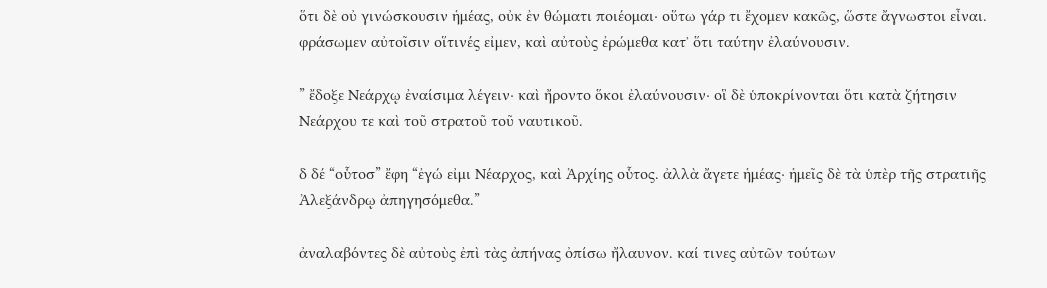ὅτι δὲ οὐ γινώσκουσιν ἡμέας, οὐκ ἐν θώματι ποιέομαι· οὕτω γάρ τι ἔχομεν κακῶς, ὥστε ἄγνωστοι εἶναι. φράσωμεν αὐτοῖσιν οἵτινές εἰμεν, καὶ αὐτοὺς ἐρώμεθα κατʼ ὅτι ταύτην ἐλαύνουσιν.

” ἔδοξε Νεάρχῳ ἐναίσιμα λέγειν· καὶ ἤροντο ὅκοι ἐλαύνουσιν· οἳ δὲ ὑποκρίνονται ὅτι κατὰ ζήτησιν Νεάρχου τε καὶ τοῦ στρατοῦ τοῦ ναυτικοῦ.

δ δέ “οὗτοσ” ἔφη “ἐγώ εἰμι Νέαρχος, καὶ Ἀρχίης οὗτος. ἀλλὰ ἄγετε ἡμέας· ἡμεῖς δὲ τὰ ὑπὲρ τῆς στρατιῆς Ἀλεξάνδρῳ ἀπηγησόμεθα.”

ἀναλαβόντες δὲ αὐτοὺς ἐπὶ τὰς ἀπήνας ὀπίσω ἤλαυνον. καί τινες αὐτῶν τούτων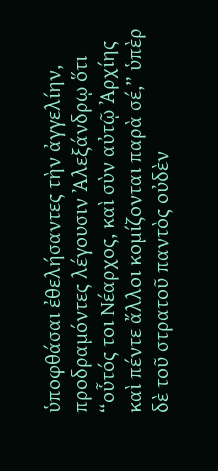ὑποφθάσαι ἐθελήσαντες τὴν ἀγγελίην, προδραμόντες λέγουσιν Ἀλεξάνδρῳ ὅτι “οὗτός τοι Νέαρχος, καὶ σὺν αὐτῷ Ἀρχίης καὶ πέντε ἄλλοι κομίζονται παρὰ σέ,” ὑπὲρ δὲ τοῦ στρατοῦ παντὸς οὐδὲν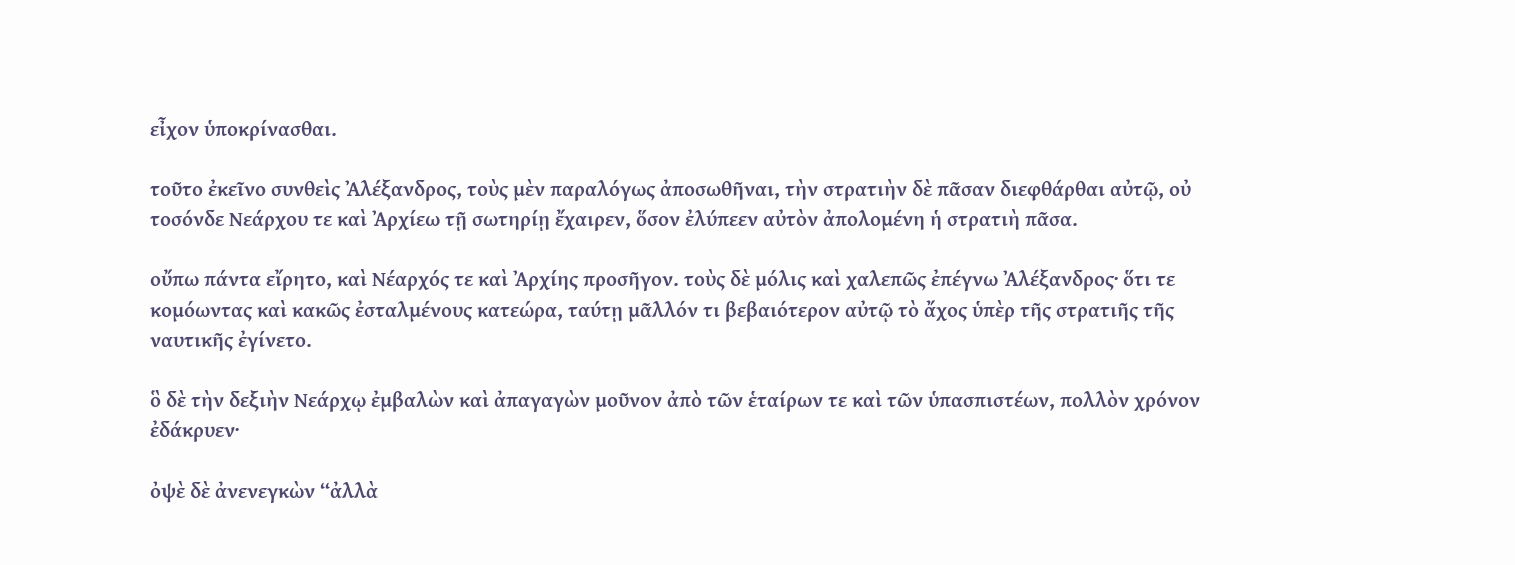εἶχον ὑποκρίνασθαι.

τοῦτο ἐκεῖνο συνθεὶς Ἀλέξανδρος, τοὺς μὲν παραλόγως ἀποσωθῆναι, τὴν στρατιὴν δὲ πᾶσαν διεφθάρθαι αὐτῷ, οὐ τοσόνδε Νεάρχου τε καὶ Ἀρχίεω τῇ σωτηρίῃ ἔχαιρεν, ὅσον ἐλύπεεν αὐτὸν ἀπολομένη ἡ στρατιὴ πᾶσα.

οὔπω πάντα εἴρητο, καὶ Νέαρχός τε καὶ Ἀρχίης προσῆγον. τοὺς δὲ μόλις καὶ χαλεπῶς ἐπέγνω Ἀλέξανδρος· ὅτι τε κομόωντας καὶ κακῶς ἐσταλμένους κατεώρα, ταύτῃ μᾶλλόν τι βεβαιότερον αὐτῷ τὸ ἄχος ὑπὲρ τῆς στρατιῆς τῆς ναυτικῆς ἐγίνετο.

ὃ δὲ τὴν δεξιὴν Νεάρχῳ ἐμβαλὼν καὶ ἀπαγαγὼν μοῦνον ἀπὸ τῶν ἑταίρων τε καὶ τῶν ὑπασπιστέων, πολλὸν χρόνον ἐδάκρυεν·

ὀψὲ δὲ ἀνενεγκὼν “ἀλλὰ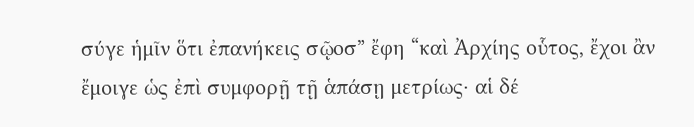σύγε ἡμῖν ὅτι ἐπανήκεις σῷοσ” ἔφη “καὶ Ἀρχίης οὗτος, ἔχοι ἂν ἔμοιγε ὡς ἐπὶ συμφορῇ τῇ ἁπάσῃ μετρίως· αἱ δέ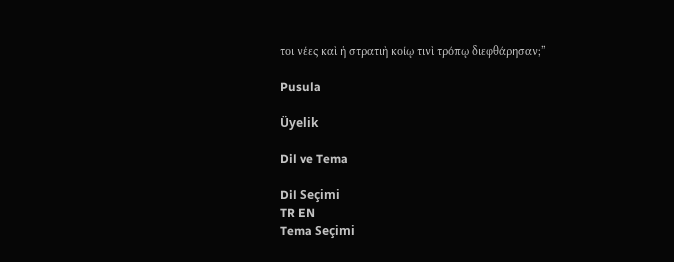τοι νέες καὶ ἡ στρατιὴ κοίῳ τινὶ τρόπῳ διεφθάρησαν;”

Pusula

Üyelik

Dil ve Tema

Dil Seçimi
TR EN
Tema Seçimi